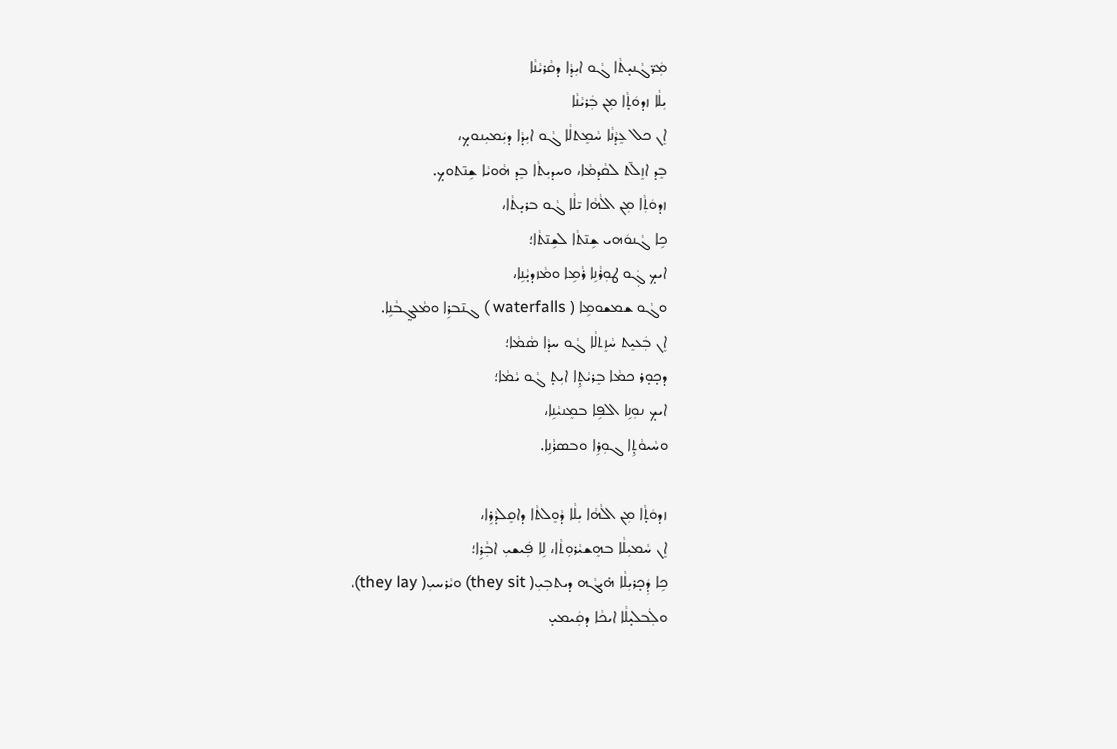ܡܲܪ̈ܓܵܢܝ̣ܬܵܐ ܓܵܘ ܐܝܼܕܵܐ ܕܩܵܪܝܵܢܵܐ
ܝܼܠܵܐ ܙܕܘܿܬ̣ܵܐ ܡܼܢ ܒܲܪܝܵܢܵܐ
ܐܸܢ ܟܠ ܥܸܕܵܢܵܐ ܚܵܡܸܬܠܵܐ ܓܵܘ ܐܝܼܕܵܐ ܕܝܲܡܝܼܢܘܟ̣،
ܒܸܕ ܐܙܸܠ̄ܬ ܠܩܵܕܡܵܐ، ܘܚܕܝܼܬܵܐ ܒܸܕ ܗܵܘܝܵܐ ܫܹܢ̄ܬܘܟ̣.
ܙܕܘܿܬܼܵܐ ܡܼܢ ܐܠܵܗܵܐ ܝ̄ܠܵܐ ܓܵܘ ܒܪܝ̣ܬܵܐ،
ܟܹܐ ܓܵܢܘܿܗܝ ܫܹܢ̄ܬܵܐ ܠܫܹܢ̄ܬܵܐ؛
ܐܝܟ̣ ܓܲܘ ܛܘܼܪܵܢܹܐ ܪܵܡܹܐ ܘܡܵܙܕܝ̣ܵܢܹܐ،
ܘܓܵܘ ܫܡܫܘܡܹܐ ( waterfalls ) ܓܢ̄ܒܪܹܐ ܘܡܵܥܓ̰ܒܵܢܹܐ.
ܐܸܢ ܒܲܥܝܸܬ ܚܵܙܸܬܠܵܐ ܓܵܘ ܚܕܵܐ ܣܵܡܵܐ؛
ܕܟ̣ܘ̣ܪ ܟܡܵܐ ܒܸܪܝܵܬ̣ܹܐ ܐܝܼܬ̣ ܓܵܘ ܝܵܡܵܐ؛
ܐܝܟ̣ ܢܘܼܢܹܐ ܐܠܦܹܐ ܒܡܸܢܝܵܢܹܐ،
ܘܚܵܝܘܵܬ̣ܹܐ ܓܘܼܪܹܐ ܘܒܣܪܵܢܹܐ.

ܙܕܘܿܬ̣ܵܐ ܡܼܢ ܐܠܵܗܵܐ ܝܼܠܵܐ ܕܵܘܸܠܬܵܐ ܕܐܩܸܠܕܵܪܹܐ،
ܐܸܢ ܚܵܡܝܼܠܵܐ ܒܗܸܫܝܵܪܘܼܬܵܐ، ܠܹܐ ܦܲܝܫܝܼ ܐܒܼܵܪܹܐ؛
ܟܹܐ ܕܲܟ̣ܪܝܼܠܵܐ ܗ̇ܝܓܵܗ ܕܝܬܒܼܝܼ( they sit) ܘܝܵܪܚܝܼ( they lay)،
ܘܠܲܒܠܝ̣ܠܵܐ ܐܝܟܵܐ ܕܩܲܝܡܝ̣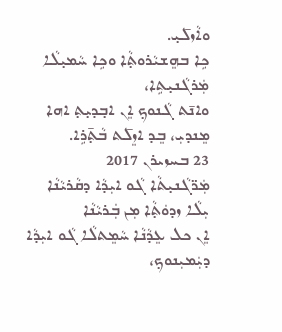ܘܐܵܙܠ̄ܝ̣.
ܟܹܐ ܒܗܸܫܝܵܪܘܬ̣ܵܐ ܘܟܹܐ ܚܵܡܝ̣ܠܵܐ ܡܲܪܓܵܢܝ̣ܬܹܐ،
ܘܐܢ̄ܬ ܓܵܢܘܟ̣ ܐܸܢ ܐܒ̣ܕܝ̣ܬ̣ ܐܗܐ ܡܸܢܕܝܼ، ܒܸܕ ܐܙܸܠ̄ܬ ܒܵܬ̣̄ܪܹܐ.
23 ܒܚܙܝܪܢ 2017
ܡܲܪ̈ܓܵܢܝ̣ܬܵܐ ܓܵܘ ܐܝܼܕܵܐ ܕܩܵܪܝܵܢܵܐ
ܝܼܠܵܐ ܙܕܘܿܬ̣ܵܐ ܡܼܢ ܒܲܪܝܵܢܵܐ
ܐܸܢ ܟܠ ܥܸܕܵܢܵܐ ܚܵܡܸܬܠܵܐ ܓܵܘ ܐܝܼܕܵܐ ܕܝܲܡܝܼܢܘܟ̣،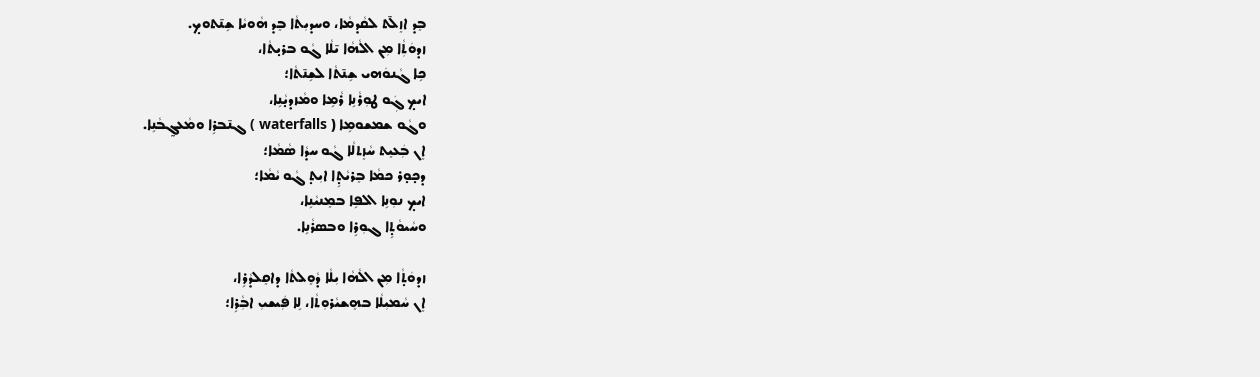ܒܸܕ ܐܙܸܠ̄ܬ ܠܩܵܕܡܵܐ، ܘܚܕܝܼܬܵܐ ܒܸܕ ܗܵܘܝܵܐ ܫܹܢ̄ܬܘܟ̣.
ܙܕܘܿܬܼܵܐ ܡܼܢ ܐܠܵܗܵܐ ܝ̄ܠܵܐ ܓܵܘ ܒܪܝ̣ܬܵܐ،
ܟܹܐ ܓܵܢܘܿܗܝ ܫܹܢ̄ܬܵܐ ܠܫܹܢ̄ܬܵܐ؛
ܐܝܟ̣ ܓܲܘ ܛܘܼܪܵܢܹܐ ܪܵܡܹܐ ܘܡܵܙܕܝ̣ܵܢܹܐ،
ܘܓܵܘ ܫܡܫܘܡܹܐ ( waterfalls ) ܓܢ̄ܒܪܹܐ ܘܡܵܥܓ̰ܒܵܢܹܐ.
ܐܸܢ ܒܲܥܝܸܬ ܚܵܙܸܬܠܵܐ ܓܵܘ ܚܕܵܐ ܣܵܡܵܐ؛
ܕܟ̣ܘ̣ܪ ܟܡܵܐ ܒܸܪܝܵܬ̣ܹܐ ܐܝܼܬ̣ ܓܵܘ ܝܵܡܵܐ؛
ܐܝܟ̣ ܢܘܼܢܹܐ ܐܠܦܹܐ ܒܡܸܢܝܵܢܹܐ،
ܘܚܵܝܘܵܬ̣ܹܐ ܓܘܼܪܹܐ ܘܒܣܪܵܢܹܐ.

ܙܕܘܿܬ̣ܵܐ ܡܼܢ ܐܠܵܗܵܐ ܝܼܠܵܐ ܕܵܘܸܠܬܵܐ ܕܐܩܸܠܕܵܪܹܐ،
ܐܸܢ ܚܵܡܝܼܠܵܐ ܒܗܸܫܝܵܪܘܼܬܵܐ، ܠܹܐ ܦܲܝܫܝܼ ܐܒܼܵܪܹܐ؛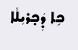ܟܹܐ ܕܲܟ̣ܪܝܼܠܵܐ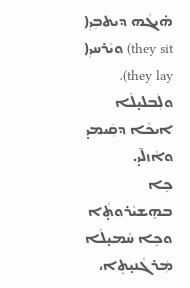ܗ̇ܝܓܵܗ ܕܝܬܒܼܝܼ( they sit) ܘܝܵܪܚܝܼ( they lay)،
ܘܠܲܒܠܝ̣ܠܵܐ ܐܝܟܵܐ ܕܩܲܝܡܝ̣ ܘܐܵܙܠ̄ܝ̣.
ܟܹܐ ܒܗܸܫܝܵܪܘܬ̣ܵܐ ܘܟܹܐ ܚܵܡܝ̣ܠܵܐ ܡܲܪܓܵܢܝ̣ܬܹܐ،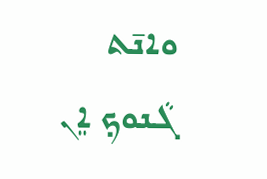ܘܐܢ̄ܬ ܓܵܢܘܟ̣ ܐܸܢ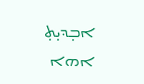ܐܒ̣ܕܝ̣ܬ̣ ܐܗܐ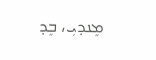ܡܸܢܕܝܼ، ܒܸܕ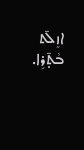ܐܙܸܠ̄ܬ ܒܵܬ̣̄ܪܹܐ.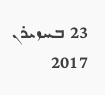23 ܒܚܙܝܪܢ 2017